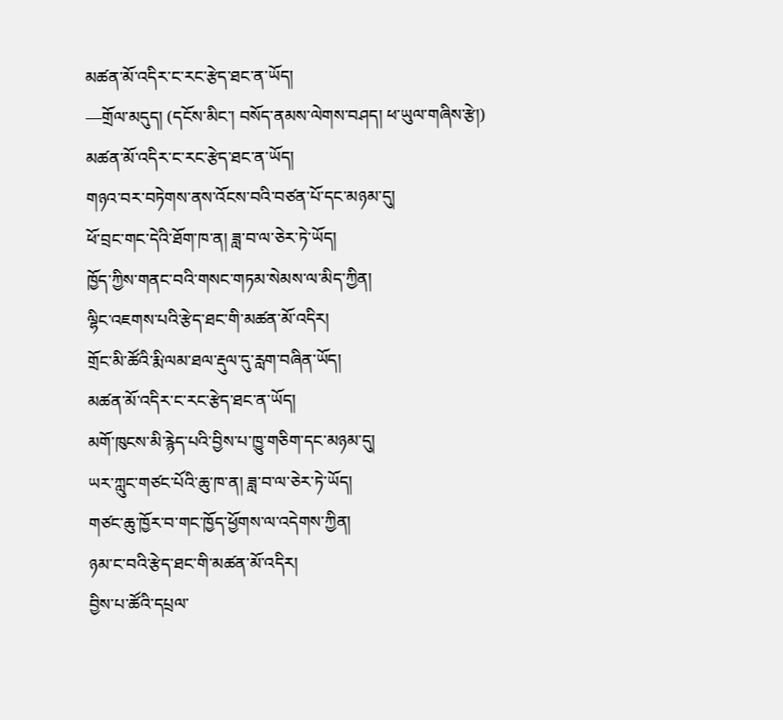མཚན་མོ་འདིར་ང་རང་རྩེད་ཐང་ན་ཡོད།
—གྲོལ་མདུད། (དངོས་མིང་། བསོད་ནམས་ལེགས་བཤད། ཕ་ཡུལ་གཞིས་རྩེ།)
མཚན་མོ་འདིར་ང་རང་རྩེད་ཐང་ན་ཡོད།
གཉའ་བར་བཏེགས་ནས་འོངས་བའི་བཙན་པོ་དང་མཉམ་དུ།
ཕོ་བྲང་གང་དེའི་ཐོག་ཁ་ན། ཟླ་བ་ལ་ཅེར་ཏེ་ཡོད།
ཁྱོད་ཀྱིས་གནང་བའི་གསང་གཏམ་སེམས་ལ་མིད་ཀྱིན།
ལྷིང་འཇགས་པའི་རྩེད་ཐང་གི་མཚན་མོ་འདིར།
གྲོང་མི་ཚོའི་རྨི་ལམ་ཐལ་རྡུལ་དུ་རླག་བཞིན་ཡོད།
མཚན་མོ་འདིར་ང་རང་རྩེད་ཐང་ན་ཡོད།
མགོ་ཁུངས་མི་རྙེད་པའི་བྱིས་པ་ཁྱུ་གཅིག་དང་མཉམ་དུ།
ཡར་ཀླུང་གཙང་པོའི་ཆུ་ཁ་ན། ཟླ་བ་ལ་ཅེར་ཏེ་ཡོད།
གཙང་ཆུ་ཁྱོར་བ་གང་ཁྱོད་ཕྱོགས་ལ་འདེགས་ཀྱིན།
ཉམ་ང་བའི་རྩེད་ཐང་གི་མཚན་མོ་འདིར།
བྱིས་པ་ཚོའི་དཔྲལ་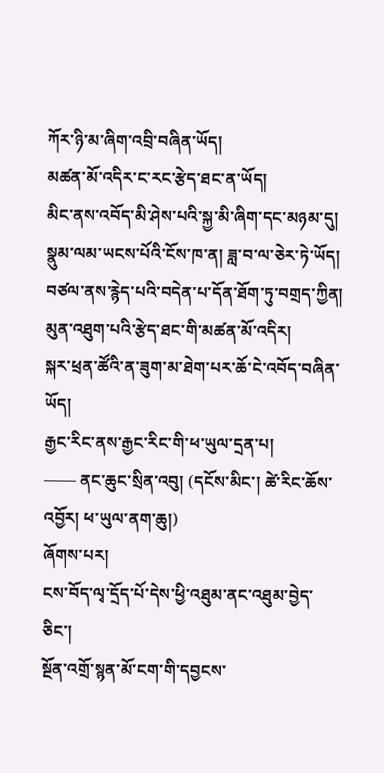ཀོར་ཉི་མ་ཞིག་འབྲི་བཞིན་ཡོད།
མཚན་མོ་འདིར་ང་རང་རྩེད་ཐང་ན་ཡོད།
མིང་ནས་འབོད་མི་ཤེས་པའི་སྐྱ་མི་ཞིག་དང་མཉམ་དུ།
སྣུམ་ལམ་ཡངས་པོའི་ངོས་ཁ་ན། ཟླ་བ་ལ་ཅེར་ཏེ་ཡོད།
བཙལ་ནས་རྙེད་པའི་བདེན་པ་དོན་ཐོག་ཏུ་བགྲད་ཀྱིན།
མུན་འཐུག་པའི་རྩེད་ཐང་གི་མཚན་མོ་འདིར།
སྐར་ཕྲན་ཚོའི་ན་ཟུག་མ་ཐེག་པར་ཆོ་ངེ་འབོད་བཞིན་ཡོད།
རྒྱང་རིང་ནས་རྒྱང་རིང་གི་ཕ་ཡུལ་དྲན་པ།
—— ནང་ཆུང་སྲིན་འབུ། (དངོས་མིང་། ཚེ་རིང་ཆོས་འབྱོར། ཕ་ཡུལ་ནག་ཆུ།)
ཞོགས་པར།
ངས་བོད་ལྭ་དྲོད་པོ་དེས་ཕྱི་འཐུམ་ནང་འཐུམ་བྱེད་ཅིང་།
སྔོན་འགྲོ་སྙན་མོ་ངག་གི་དབྱངས་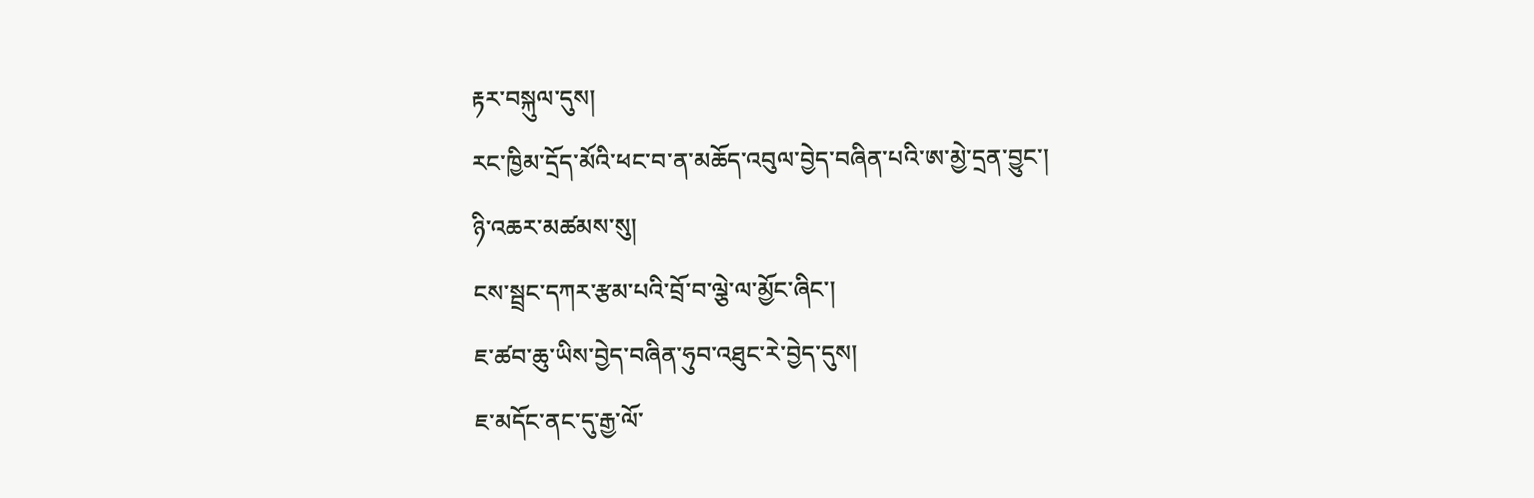རྟར་བསྐུལ་དུས།
རང་ཁྱིམ་དྲོད་མོའི་ཕང་བ་ན་མཆོད་འབུལ་བྱེད་བཞིན་པའི་ཨ་མྱེ་དྲན་བྱུང་།
ཉི་འཆར་མཚམས་སུ།
ངས་སྦྲང་དཀར་རྩམ་པའི་བྲོ་བ་ལྕེ་ལ་མྱོང་ཞིང་།
ཇ་ཚབ་ཆུ་ཡིས་བྱེད་བཞིན་ཧུབ་འཐུང་རེ་བྱེད་དུས།
ཇ་མདོང་ནང་དུ་རྒྱ་ལོ་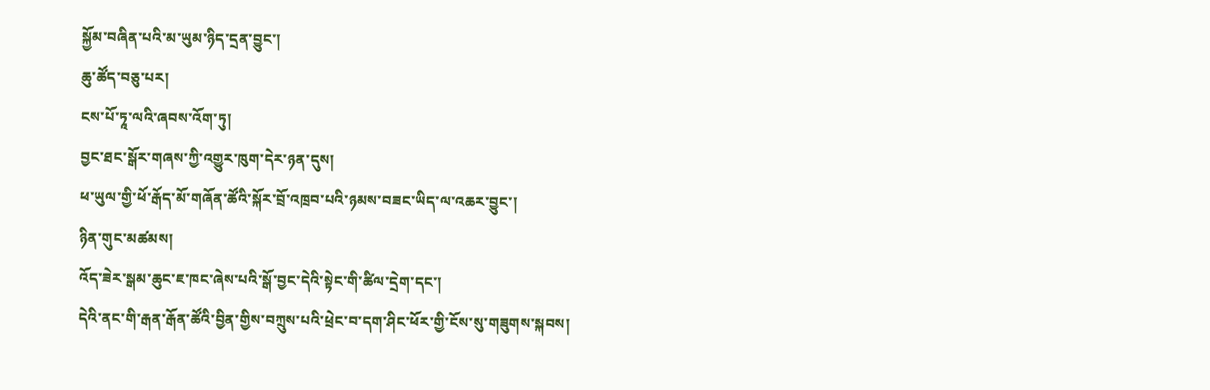སྐྱོམ་བཞིན་པའི་མ་ཡུམ་ཉིད་དྲན་བྱུང་།
ཆུ་ཚོད་བཅུ་པར།
ངས་པོ་ཏཱ་ལའི་ཞབས་འོག་ཏུ།
བྱང་ཐང་སྒོར་གཞས་ཀྱི་འགྱུར་ཁུག་དེར་ཉན་དུས།
ཕ་ཡུལ་གྱི་ཕོ་རྒོད་མོ་གཞོན་ཚོའི་སྐོར་བྲོ་འཁྲབ་པའི་ཉམས་བཟང་ཡིད་ལ་འཆར་བྱུང་།
ཉིན་གུང་མཚམས།
འོད་ཟེར་སྒམ་ཆུང་ཇ་ཁང་ཞེས་པའི་སྒོ་བྱང་དེའི་སྟེང་གི་ཚིལ་དྲེག་དང་།
དེའི་ནང་གི་རྒན་རྒོན་ཚོའི་བྱིན་གྱིས་བཀྲུས་པའི་ཕྲེང་བ་དག་ཤིང་ཕོར་གྱི་ངོས་སུ་གཟུགས་སྐབས།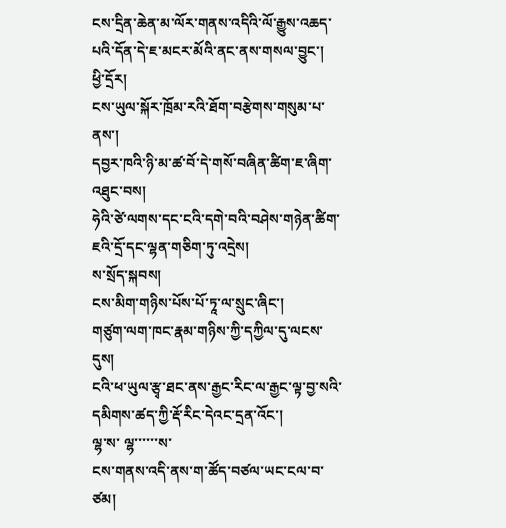ངས་དྲིན་ཆེན་མ་ལོར་གནས་འདིའི་ལོ་རྒྱུས་འཆད་པའི་དོན་དེ་ཇ་མངར་མོའི་ནང་ནས་གསལ་བྱུང་།
ཕྱི་དྲོར།
ངས་ཡུལ་སྐོར་ཁྲོམ་རའི་ཐོག་བརྩེགས་གསུམ་པ་ནས་།
དབྱར་ཁའི་ཉི་མ་ཚ་བོ་དེ་གསོ་བཞིན་ཚིག་ཇ་ཞིག་འཐུང་བས།
ཧེའི་ཙེ་ལགས་དང་ངའི་དགེ་བའི་བཤེས་གཉེན་ཚིག་ཇའི་དྲོ་དང་ལྷན་གཅིག་ཏུ་འདྲེས།
ས་སྲོད་སྐབས།
ངས་མིག་གཉིས་པོས་པོ་ཏཱ་ལ་སྲུང་ཞིང་།
གཙུག་ལག་ཁང་རྣམ་གཉིས་ཀྱི་དཀྱིལ་དུ་ལངས་དུས།
ངའི་ཕ་ཡུལ་རྩྭ་ཐང་ནས་རྒྱང་རིང་ལ་རྒྱང་ལྟ་བྱ་སའི་དམིགས་ཚད་ཀྱི་རྡོ་རིང་དེའང་དྲན་འོང་།
ལྷ་ས་ ལྷ་་་་་་ས་
ངས་གནས་འདི་ནས་ག་ཚོད་བཙལ་ཡང་ངལ་བ་ཙམ།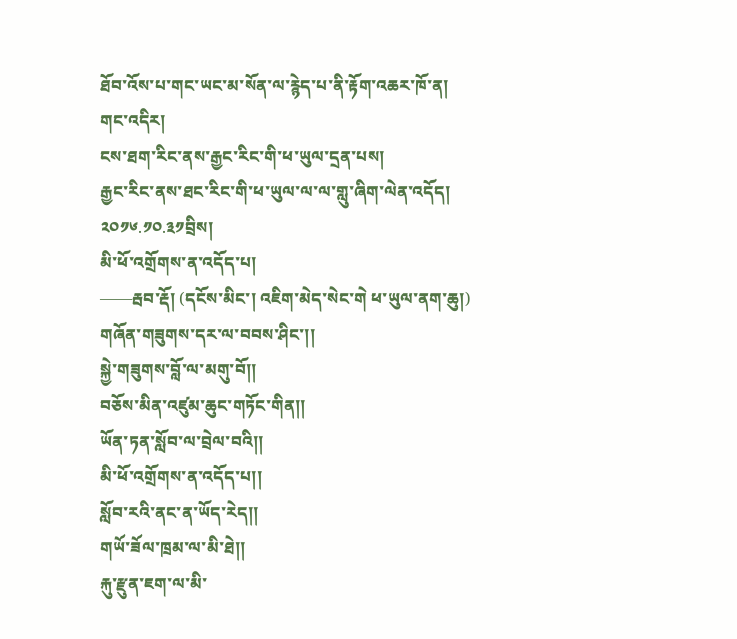ཐོབ་འོས་པ་གང་ཡང་མ་སོན་ལ་རྙེད་པ་ནི་རྟོག་འཆར་ཁོ་ན།
གང་འདིར།
ངས་ཐག་རིང་ནས་རྒྱང་རིང་གི་ཕ་ཡུལ་དྲན་པས།
རྒྱང་རིང་ནས་ཐང་རིང་གི་ཕ་ཡུལ་ལ་ལ་གླུ་ཞིག་ལེན་འདོད།
༢༠༡༦.༡༠.༣༡བྲིས།
མི་ཕོ་འགྲོགས་ན་འདོད་པ།
——རྦབ་རྡོ། (དངོས་མིང་། འཇིག་མེད་སེང་གེ ཕ་ཡུལ་ནག་ཆུ།)
གཞོན་གཟུགས་དར་ལ་བབས་ཤིང་།།
སྐྱེ་གཟུགས་བློ་ལ་མགུ་བོ།།
བཅོས་མིན་འཛུམ་ཆུང་གཏོང་གིན།།
ཡོན་ཏན་སློབ་ལ་བྲེལ་བའི།།
མི་ཕོ་འགྲོགས་ན་འདོད་པ།།
སློབ་རའི་ནང་ན་ཡོད་རེད།།
གཡོ་ཟོལ་ཁྲམ་ལ་མི་ཐེ།།
རྐུ་རྫུན་ཇག་ལ་མི་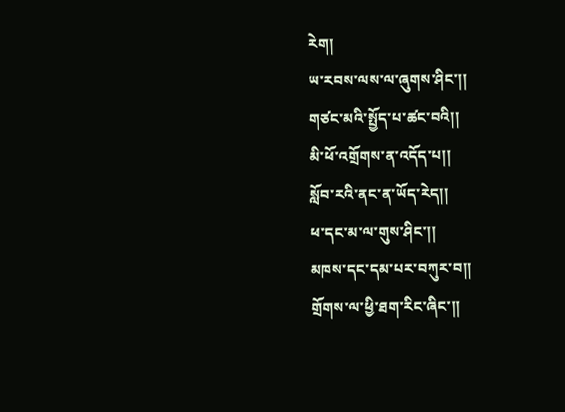རེག།
ཡ་རབས་ལས་ལ་ཞུགས་ཤིང་།།
གཙང་མའི་སྤྱོད་པ་ཚང་བའི།།
མི་ཕོ་འགྲོགས་ན་འདོད་པ།།
སློབ་རའི་ནང་ན་ཡོད་རེད།།
ཕ་དང་མ་ལ་གུས་ཤིང་།།
མཁས་དང་དམ་པར་བཀུར་བ།།
གྲོགས་ལ་ཕྱི་ཐག་རིང་ཞིང་།།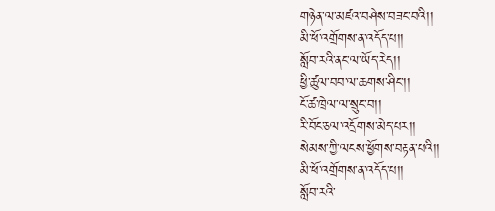གཉེན་ལ་མཛའ་བཤེས་བཟང་བའི།།
མི་ཕོ་འགྲོགས་ན་འདོད་པ།།
སློབ་རའི་ནང་ལ་ཡོད་རེད།།
ཕྱི་ཚུལ་བབ་ལ་ཆགས་ཤིང་།།
ངོ་ཚ་ཁྲེལ་ལ་སྲུང་བ།།
རི་བོང་ཅལ་འདྲོགས་མེད་པར།།
སེམས་ཀྱི་ལངས་ཕྱོགས་བརྟན་པའི།།
མི་ཕོ་འགྲོགས་ན་འདོད་པ།།
སློབ་རའི་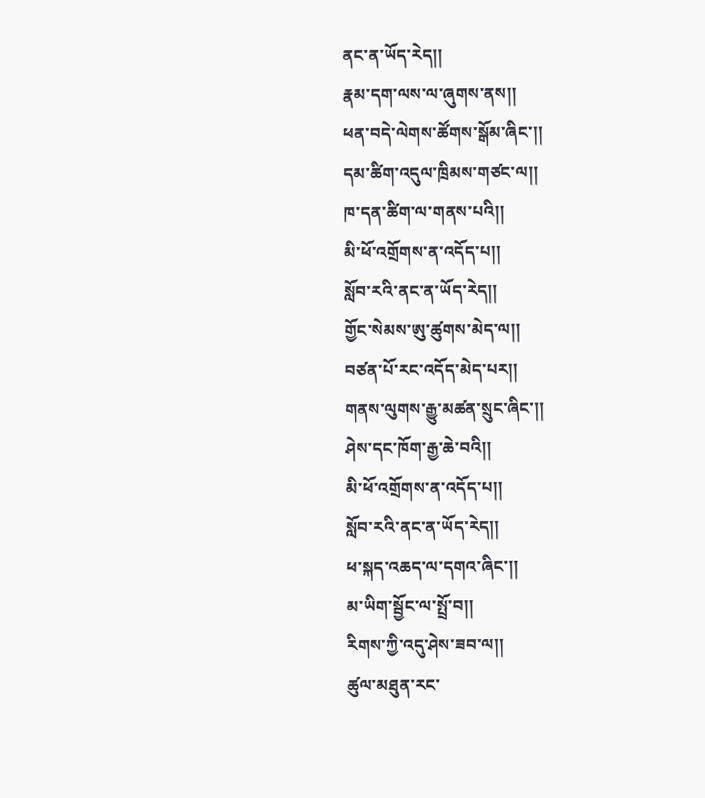ནང་ན་ཡོད་རེད།།
རྣམ་དག་ལས་ལ་ཞུགས་ནས།།
ཕན་བདེ་ལེགས་ཚོགས་སྒོམ་ཞིང་།།
དམ་ཚིག་འདུལ་ཁྲིམས་གཙང་ལ།།
ཁ་དན་ཚིག་ལ་གནས་པའི།།
མི་ཕོ་འགྲོགས་ན་འདོད་པ།།
སློབ་རའི་ནང་ན་ཡོད་རེད།།
གྱོང་སེམས་ཨུ་ཚུགས་མེད་ལ།།
བཙན་པོ་རང་འདོད་མེད་པར།།
གནས་ལུགས་རྒྱུ་མཚན་སྲུང་ཞིང་།།
ཤེས་དང་ཁོག་རྒྱ་ཆེ་བའི།།
མི་ཕོ་འགྲོགས་ན་འདོད་པ།།
སློབ་རའི་ནང་ན་ཡོད་རེད།།
ཕ་སྐད་འཆད་ལ་དགའ་ཞིང་།།
མ་ཡིག་སྦྱོང་ལ་སྤྲོ་བ།།
རིགས་ཀྱི་འདུ་ཤེས་ཟབ་ལ།།
ཚུལ་མཐུན་རང་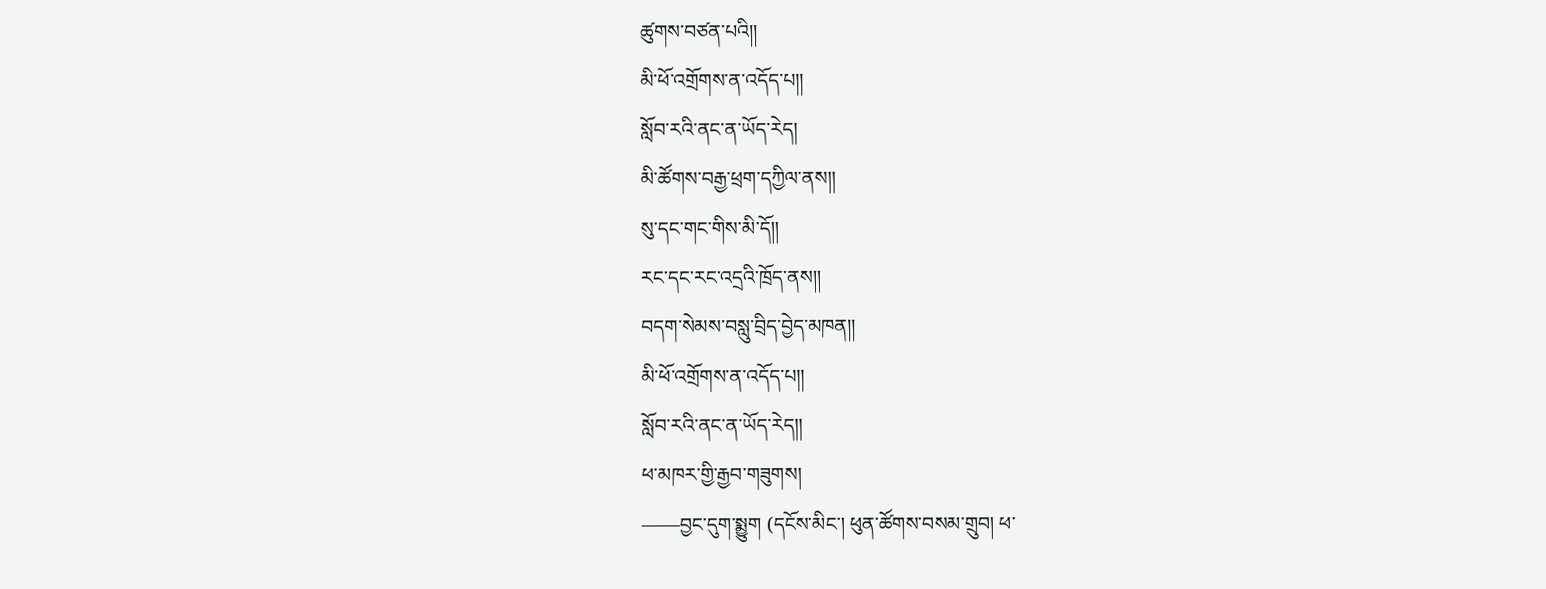ཚུགས་བཙན་པའི།།
མི་ཕོ་འགྲོགས་ན་འདོད་པ།།
སློབ་རའི་ནང་ན་ཡོད་རེད།
མི་ཚོགས་བརྒྱ་ཕྲག་དཀྱིལ་ནས།།
སུ་དང་གང་གིས་མི་དོ།།
རང་དང་རང་འདྲའི་ཁྲོད་ནས།།
བདག་སེམས་བསླུ་བྲིད་བྱེད་མཁན།།
མི་ཕོ་འགྲོགས་ན་འདོད་པ།།
སློབ་རའི་ནང་ན་ཡོད་རེད།།
ཕ་མཁར་གྱི་རྒྱབ་གཟུགས།
——བྱང་དུག་སྨྱུག (དངོས་མིང་། ཕུན་ཚོགས་བསམ་གྲུབ། ཕ་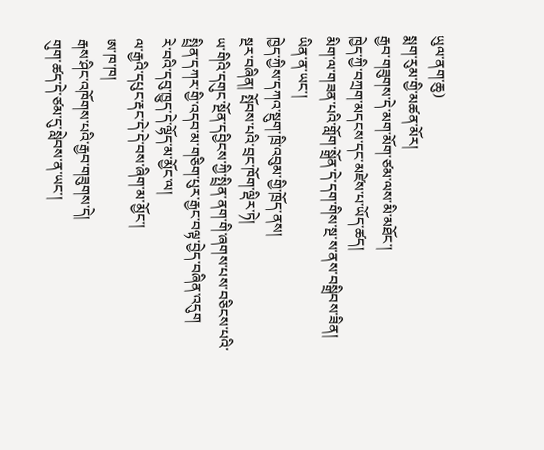ཡུལ་ནག་ཆུ)
སྨག་རུམ་གྱི་མཚན་མོར།
རྒྱབ་གཟུགས་དེ་མག་མོག་ཙམ་ལས་མི་མཐོང་།
ཁྱེད་ཀྱི་བཀྲག་མདངས་དང་མཛེས་པ་ཡོད་ཚད།
མིག་ལ་གཟན་པའི་གློག་སྒྲོན་དེ་དག་གིས་སྔ་ས་ནས་བསྒྲིབས་ཟིན།
ཡིན་ན་ཡང་།
ཁྱེད་ཀྱིས་དཀའ་སྡུག་ཁྲི་འབུམ་གྱི་ཁྲོད་ནས།
སྔར་བཞིན། སྤོབས་པའི་བྲང་ཁོག་ལྡིར་ཏེ།
ཡ་གིའི་དགུང་སྔོན་དབྱིངས་ཀྱི་སྤྲིན་ནག་གི་ཞགས་པས་བཅིངས་པའི་
སྤྲིན་དཀར་གྱི་འདབ་མ་གཅིག་པུར་རྒྱང་བལྟ་བྱེད་བཞིན་འདུག
རེ་བའི་དབུ་ཁྱུད་དེ་ལྷོད་མ་མྱོང་ལ།
ལ་རྒྱའི་དཔུང་རྡང་དེ་དེ་བས་ཞིག་མ་མྱོང་།
ཨ་ཁ་ཁ།
རྒས་ཤིང་འཁོགས་པའི་རྒྱབ་གཟུགས་དེ།
གུག་ཚད་དེ་ཙམ་དུ་སླེབས་ན་ཡང་།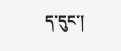ད་དུང་།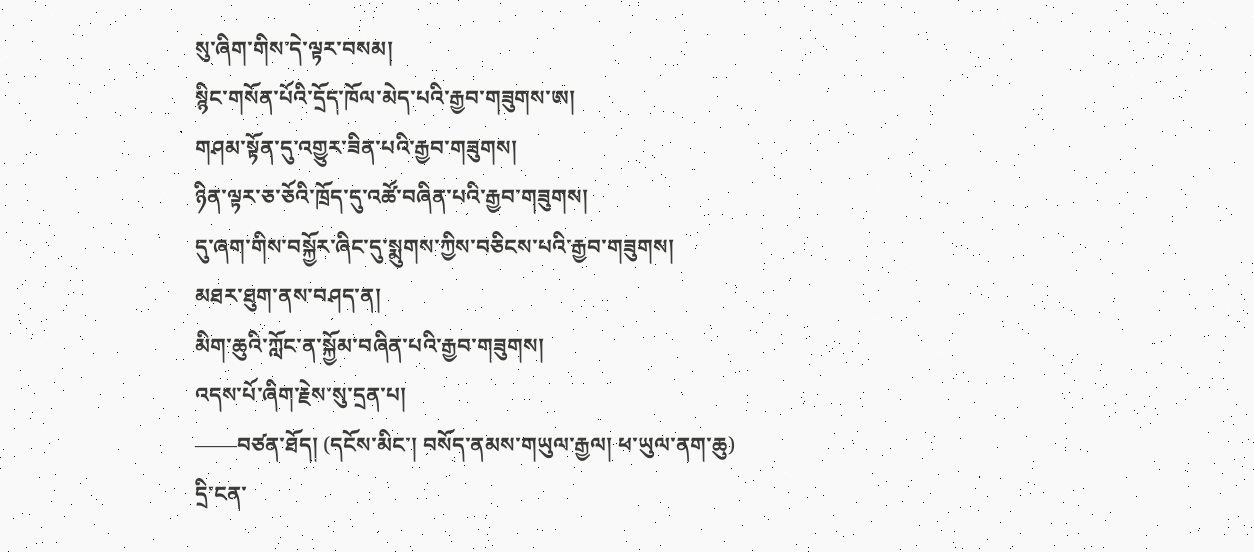སུ་ཞིག་གིས་དེ་ལྟར་བསམ།
སྙིང་གསོན་པོའི་དྲོད་ཁོལ་མེད་པའི་རྒྱབ་གཟུགས་ཨ།
གཤམ་སྟོན་དུ་འགྱུར་ཟིན་པའི་རྒྱབ་གཟུགས།
ཉིན་ལྟར་ཅ་ཅོའི་ཁྲོད་དུ་འཚོ་བཞིན་པའི་རྒྱབ་གཟུགས།
དུ་ཞག་གིས་བསྐྱོར་ཞིང་དུ་སྨུགས་ཀྱིས་བཅིངས་པའི་རྒྱབ་གཟུགས།
མཐར་ཐུག་ནས་བཤད་ན།
མིག་ཆུའི་ཀློང་ན་སྐྱོམ་བཞིན་པའི་རྒྱབ་གཟུགས།
འདས་པོ་ཞིག་རྗེས་སུ་དྲན་པ།
——བཙན་ཐོད། (དངོས་མིང་། བསོད་ནམས་གཡུལ་རྒྱལ། ཕ་ཡུལ་ནག་ཆུ)
དྲི་ངན་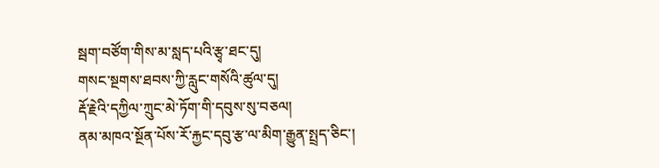སྦག་བཙོག་གིས་མ་སླད་པའི་རྩྭ་ཐང་དུ།
གསང་སྔགས་ཐབས་ཀྱི་རླུང་གསོའི་ཚུལ་དུ།
རྡོ་རྗེའི་དཀྱིལ་ཀྲུང་མེ་ཏོག་གི་དབུས་སུ་བཅལ།
ནམ་མཁའ་སྔོན་པོས་རོ་རྐྱང་དབུ་རྩ་ལ་མིག་རྒྱུན་སྤྲད་ཅིང་།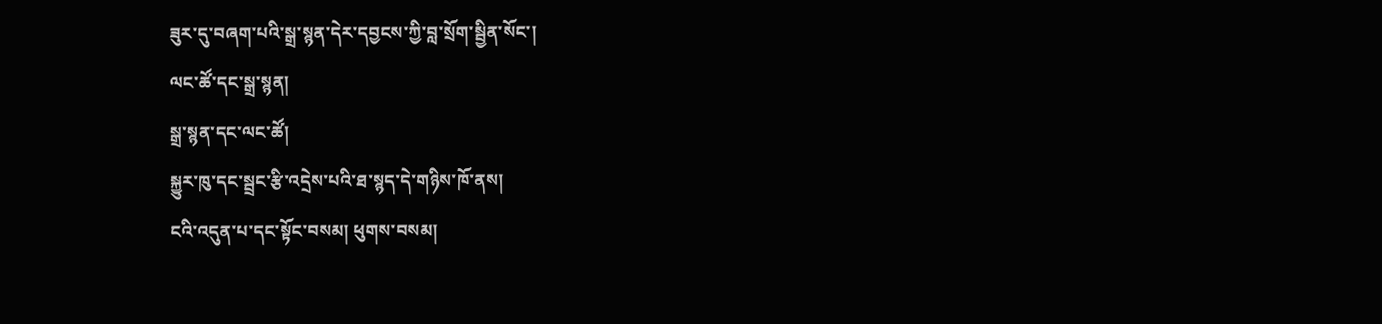ཟུར་དུ་བཞག་པའི་སྒྲ་སྙན་དེར་དབྱངས་ཀྱི་བླ་སྲོག་སྦྱིན་སོང་།
ལང་ཚོ་དང་སྒྲ་སྙན།
སྒྲ་སྙན་དང་ལང་ཚོ།
སྐྱུར་ཁུ་དང་སྦྲང་རྩི་འདྲེས་པའི་ཐ་སྙད་དེ་གཉིས་ཁོ་ནས།
ངའི་འདུན་པ་དང་སྟོང་བསམ། ཕུགས་བསམ།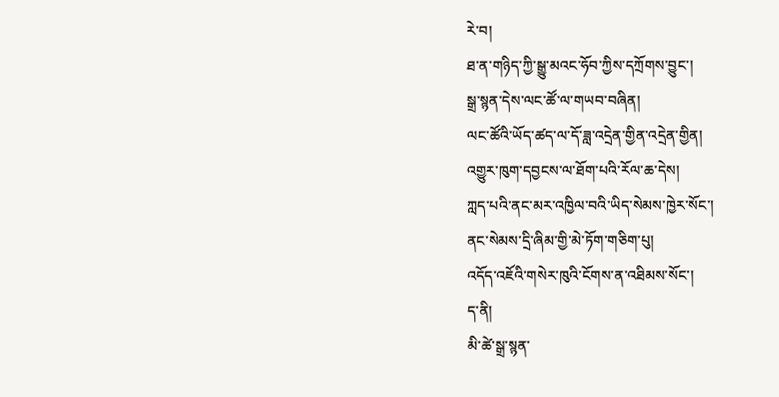རེ་བ།
ཐ་ན་གཉིད་ཀྱི་སྒྱུ་མའང་ཧོབ་ཀྱིས་དཀྲོགས་བྱུང་།
སྒྲ་སྙན་དེས་ལང་ཚོ་ལ་གཡབ་བཞིན།
ལང་ཚོའི་ཡོད་ཚད་ལ་དོ་ཟླ་འདྲེན་གྱིན་འདྲེན་གྱིན།
འགྱུར་ཁུག་དབྱངས་ལ་ཐོག་པའི་རོལ་ཆ་དེས།
ཀླད་པའི་ནང་མར་འཁྱིལ་བའི་ཡིད་སེམས་ཁྱེར་སོང་།
ནང་སེམས་དྲི་ཞིམ་གྱི་མེ་ཏོག་གཅིག་པུ།
འདོད་འཇོའི་གསེར་ཁུའི་ངོགས་ན་འཐིམས་སོང་།
ད་ནི།
མི་ཚེ་སྒྲ་སྙན་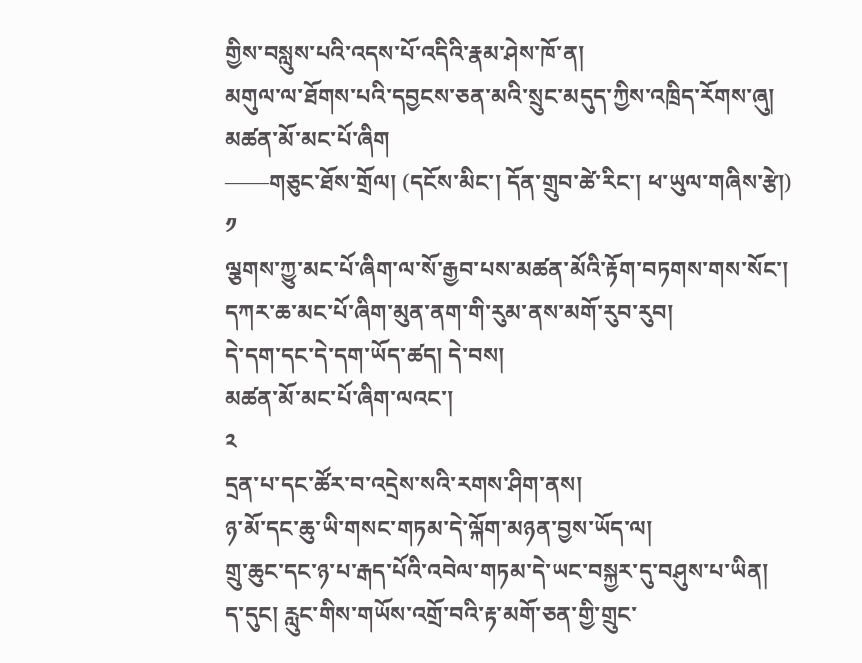གྱིས་བསླུས་པའི་འདས་པོ་འདིའི་རྣམ་ཤེས་ཁོ་ན།
མགུལ་ལ་ཐོགས་པའི་དབྱངས་ཅན་མའི་སྲུང་མདུད་ཀྱིས་འཁྲིད་རོགས་ཞུ།
མཚན་མོ་མང་པོ་ཞིག
——གཅུང་ཐོས་གྲོལ། (དངོས་མིང་། དོན་གྲུབ་ཚེ་རིང་། ཕ་ཡུལ་གཞིས་རྩེ།)
༡
ལྕགས་ཀྱུ་མང་པོ་ཞིག་ལ་སོ་རྒྱབ་པས་མཚན་མོའི་རྟོག་བཏགས་གས་སོང་།
དཀར་ཆ་མང་པོ་ཞིག་མུན་ནག་གི་རུམ་ནས་མགོ་རུབ་རུབ།
དེ་དག་དང་དེ་དག་ཡོད་ཚད། དེ་བས།
མཚན་མོ་མང་པོ་ཞིག་ལའང་།
༢
དྲན་པ་དང་ཚོར་བ་འདྲེས་སའི་རགས་ཤིག་ནས།
ཉ་མོ་དང་ཆུ་ཡི་གསང་གཏམ་དེ་ལྐོག་མཉན་བྱས་ཡོད་ལ།
གྲུ་ཆུང་དང་ཉ་པ་རྒད་པོའི་འབེལ་གཏམ་དེ་ཡང་བསྐྱར་དུ་བཤུས་པ་ཡིན།
ད་དུང། རླུང་གིས་གཡོས་འགྲོ་བའི་རྟ་མགོ་ཅན་གྱི་གྲུང་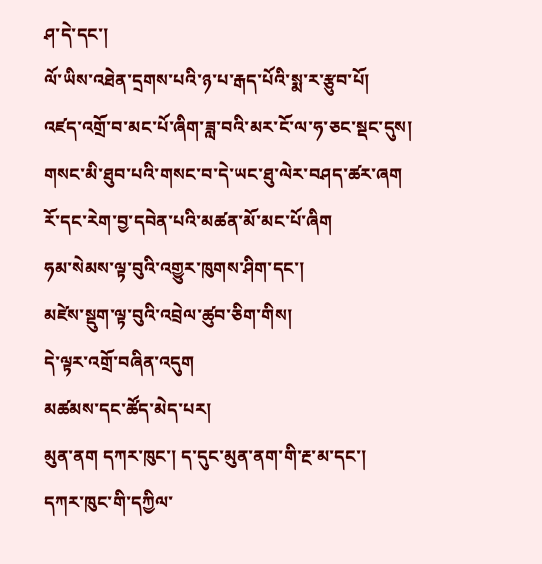ཤ་དེ་དང་།
ལོ་ཡིས་འཐེན་དྲགས་པའི་ཉ་པ་རྒད་པོའི་སྨ་ར་རྩུབ་པོ།
འཛད་འགྲོ་བ་མང་པོ་ཞིག་ཟླ་བའི་མར་ངོ་ལ་ཧ་ཅང་སྡང་དུས།
གསང་མི་ཐུབ་པའི་གསང་བ་དེ་ཡང་ཐུ་ལེར་བཤད་ཚར་ཞག
རོ་དང་རེག་བྱ་དབེན་པའི་མཚན་མོ་མང་པོ་ཞིག
ཧམ་སེམས་ལྟ་བུའི་འགྱུར་ཁུགས་ཤིག་དང་།
མཛེས་སྡུག་ལྟ་བུའི་འབྲེལ་ཚུབ་ཅིག་གིས།
དེ་ལྟར་འགྲོ་བཞིན་འདུག
མཚམས་དང་ཚོད་མེད་པར།
མུན་ནག དཀར་ཁུང་། ད་དུང་མུན་ནག་གི་རྔ་མ་དང་།
དཀར་ཁུང་གི་དཀྱིལ་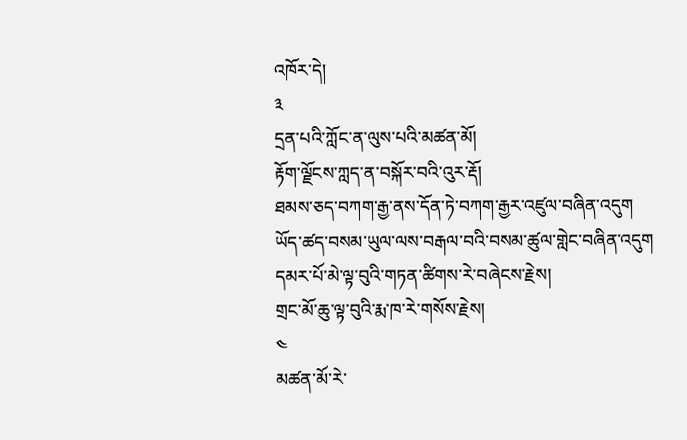འཁོར་དེ།
༣
དྲན་པའི་ཀློང་ན་ལུས་པའི་མཚན་མོ།
རྟོག་ལྗོངས་ཀླད་ན་བསྐོར་བའི་འུར་རྡོ།
ཐམས་ཅད་བཀག་རྒྱ་ནས་དོན་ཏེ་བཀག་རྒྱར་འཛུལ་བཞིན་འདུག
ཡོད་ཚད་བསམ་ཡུལ་ལས་བརྒལ་བའི་བསམ་ཚུལ་གླེང་བཞིན་འདུག
དམར་པོ་མེ་ལྟ་བུའི་གཏན་ཚིགས་རེ་བཞེངས་རྗེས།
གྲང་མོ་ཆུ་ལྟ་བུའི་རྨ་ཁ་རེ་གསོས་རྗེས།
༤
མཚན་མོ་རེ་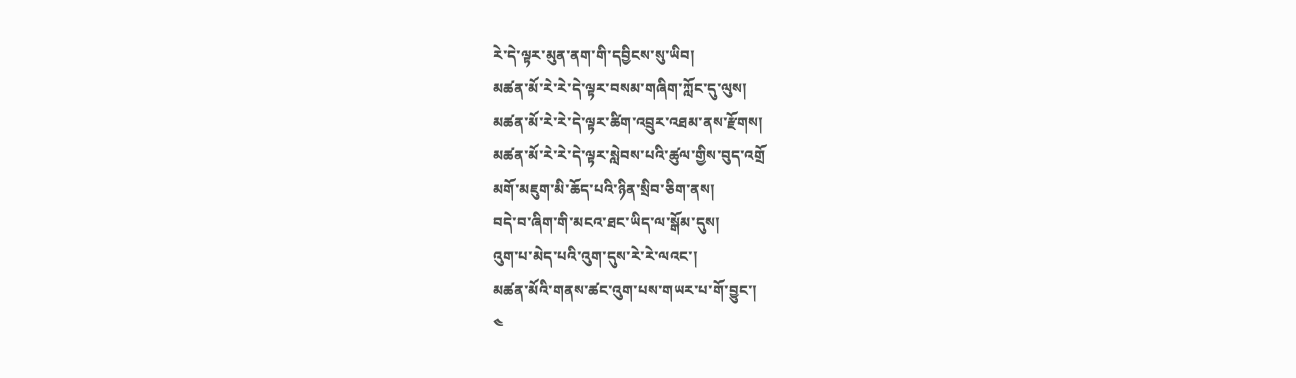རེ་དེ་ལྟར་མུན་ནག་གི་དབྱིངས་སུ་ཡིབ།
མཚན་མོ་རེ་རེ་དེ་ལྟར་བསམ་གཞིག་ཀློང་དུ་ལུས།
མཚན་མོ་རེ་རེ་དེ་ལྟར་ཚིག་འབྲུར་འཐམ་ནས་རྫོགས།
མཚན་མོ་རེ་རེ་དེ་ལྟར་སླེབས་པའི་ཚུལ་གྱིས་བུད་འགྲོ
མགོ་མཇུག་མི་ཆོད་པའི་ཉིན་སྲིབ་ཅིག་ནས།
བདེ་བ་ཞིག་གི་མངའ་ཐང་ཡིད་ལ་སྒོམ་དུས།
འུག་པ་མེད་པའི་འུག་དུས་རེ་རེ་ལའང་།
མཚན་མོའི་གནས་ཚང་འུག་པས་གཡར་པ་གོ་བྱུང་།
༤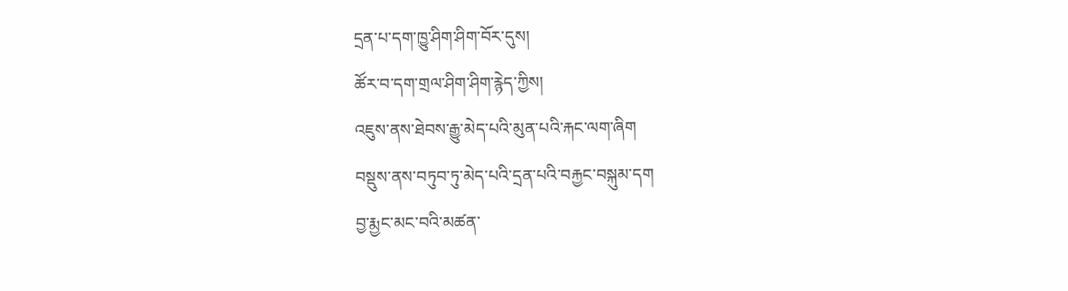དྲན་པ་དག་ཁྱུ་ཤིག་ཤིག་བོར་དུས།
ཚོར་བ་དག་གྲལ་ཤིག་ཤིག་རྙེད་ཀྱིས།
འཇུས་ནས་ཐེབས་རྒྱུ་མེད་པའི་མུན་པའི་རྐང་ལག་ཞིག
བསྡུས་ནས་བཏུབ་ཏུ་མེད་པའི་དྲན་པའི་བརྐྱང་བསྐུམ་དག
བྱ་རྨྱང་མང་བའི་མཚན་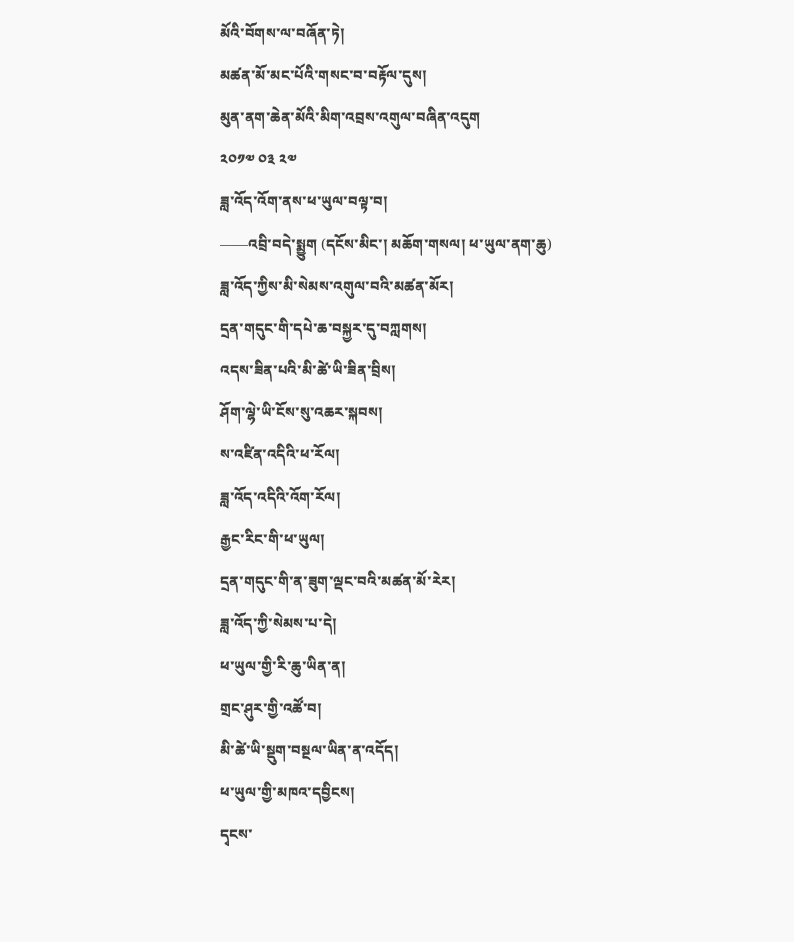མོའི་བོགས་ལ་བཞོན་ཏེ།
མཚན་མོ་མང་པོའི་གསང་བ་བརྟོལ་དུས།
མུན་ནག་ཆེན་མོའི་མིག་འབྲས་འགུལ་བཞིན་འདུག
༢༠༡༧ ༠༣ ༢༧
ཟླ་འོད་འོག་ནས་ཕ་ཡུལ་བལྟ་བ།
——འབྲི་བདེ་སྨྱུག (དངོས་མིང་། མཆོག་གསལ། ཕ་ཡུལ་ནག་ཆུ)
ཟླ་འོད་ཀྱིས་མི་སེམས་འགུལ་བའི་མཚན་མོར།
དྲན་གདུང་གི་དཔེ་ཆ་བསྐྱར་དུ་བཀླགས།
འདས་ཟིན་པའི་མི་ཚེ་ཡི་ཟིན་བྲིས།
ཤོག་ལྷེ་ཡི་ངོས་སུ་འཆར་སྐབས།
ས་འཛིན་འདིའི་ཕ་རོལ།
ཟླ་འོད་འདིའི་འོག་རོལ།
རྒྱང་རིང་གི་ཕ་ཡུལ།
དྲན་གདུང་གི་ན་ཟུག་ལྡང་བའི་མཚན་མོ་རེར།
ཟླ་འོད་ཀྱི་སེམས་པ་དེ།
ཕ་ཡུལ་གྱི་རི་ཆུ་ཡིན་ན།
གྲང་ཤུར་གྱི་འཚོ་བ།
མི་ཚེ་ཡི་སྡུག་བསྔལ་ཡིན་ན་འདོད།
ཕ་ཡུལ་གྱི་མཁའ་དབྱིངས།
དྭངས་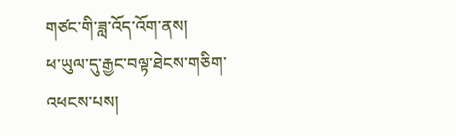གཙང་གི་ཟླ་འོད་འོག་ནས།
ཕ་ཡུལ་དུ་རྒྱང་བལྟ་ཐེངས་གཅིག་འཕངས་པས།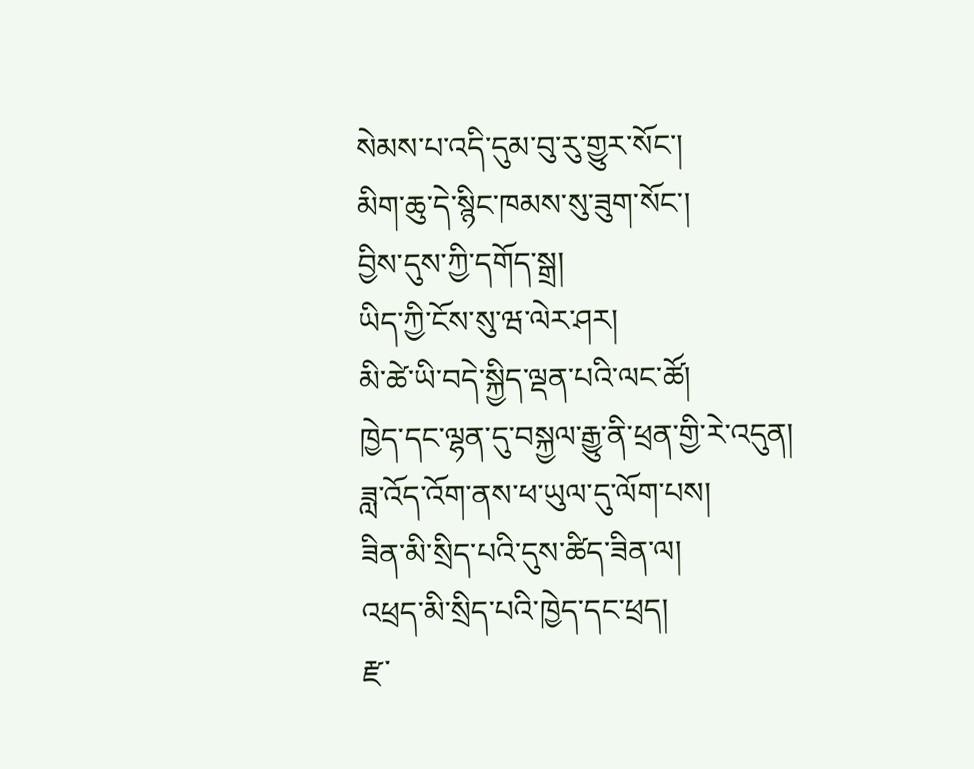སེམས་པ་འདི་དུམ་བུ་རུ་གྱུར་སོང་།
མིག་ཆུ་དེ་སྙིང་ཁམས་སུ་ཟུག་སོང་།
བྱིས་དུས་ཀྱི་དགོད་སྒྲ།
ཡིད་ཀྱི་ངོས་སུ་ཝ་ལེར་ཤར།
མི་ཚེ་ཡི་བདེ་སྐྱིད་ལྡན་པའི་ལང་ཚོ།
ཁྱེད་དང་ལྷན་དུ་བསྐྱལ་རྒྱུ་ནི་ཕྲན་གྱི་རེ་འདུན།
ཟླ་འོད་འོག་ནས་ཕ་ཡུལ་དུ་ལོག་པས།
ཟིན་མི་སྲིད་པའི་དུས་ཚིད་ཟིན་ལ།
འཕྲད་མི་སྲིད་པའི་ཁྱེད་དང་ཕྲད།
རྫ་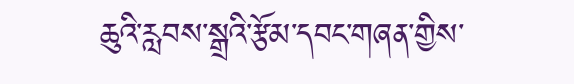ཆུའི་རླབས་སྒྲའི་རྩོམ་དབང་གཞན་གྱིས་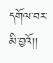དགོལ་བར་མི་བྱའོ།།